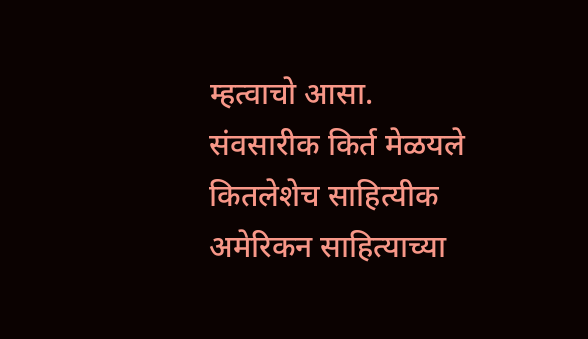म्हत्वाचो आसा. संवसारीक किर्त मेळयले कितलेशेच साहित्यीक अमेरिकन साहित्याच्या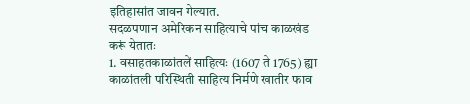इतिहासांत जावन गेल्यात.
सदळपणान अमेरिकन साहित्याचे पांच काळखंड करूं येतातः
1. वसाहतकाळांतलें साहित्यः (1607 ते 1765) ह्या काळांतली परिस्थिती साहित्य निर्मणे खातीर फाव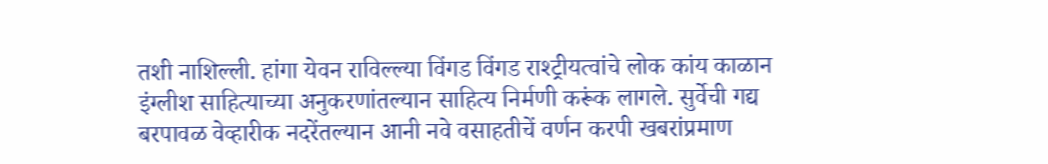तशी नाशिल्ली. हांगा येवन राविल्ल्या विंगड विंगड राश्ट्रीयत्वांचे लोक कांय काळान इंग्लीश साहित्याच्या अनुकरणांतल्यान साहित्य निर्मणी करूंक लागले. सुर्वेची गद्य बरपावळ वेव्हारीक नदरेंतल्यान आनी नवे वसाहतीचें वर्णन करपी खबरांप्रमाण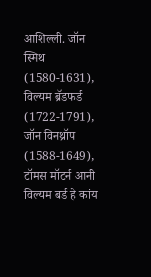आशिल्ली. जॉन स्मिथ (1580-1631), विल्यम ब्रॅडफर्ड (1722-1791), जॉन विनथ्रॉप (1588-1649), टॉमस मॉटर्न आनी विल्यम बर्ड हे कांय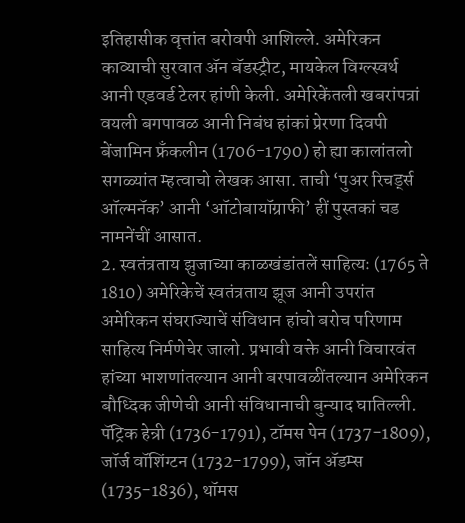इतिहासीक वृत्तांत बरोवपी आशिल्ले. अमेरिकन काव्याची सुरवात ॲन बॅडस्ट्रीट, मायकेल विग्ल्स्वर्थ आनी एडवर्ड टेलर हांणी केली. अमेरिकेंतली खबरांपत्रां वयली बगपावळ आनी निबंध हांकां प्रेरणा दिवपी बेंजामिन फ्रँकलीन (1706-1790) हो ह्या कालांतलो सगळ्यांत म्हत्वाचो लेखक आसा. ताची ‘पुअर रिचर्ड्स ऑल्मनॅक’ आनी ‘ऑटोबायॉग्राफी’ हीं पुस्तकां चड नामनेंचीं आसात.
2. स्वतंत्रताय झुजाच्या काळखंडांतलें साहित्यः (1765 ते 1810) अमेरिकेचें स्वतंत्रताय झूज आनी उपरांत अमेरिकन संघराज्याचें संविधान हांचो बरोच परिणाम साहित्य निर्मणेचेर जालो. प्रभावी वक्ते आनी विचारवंत हांच्या भाशणांतल्यान आनी बरपावळींतल्यान अमेरिकन बौध्दिक जीणेची आनी संविधानाची बुन्याद घातिल्ली. पॅट्रिक हेन्री (1736-1791), टॉमस पेन (1737-1809), जॉर्ज वॉशिंग्टन (1732-1799), जॉन ॲडम्स (1735-1836), थॉमस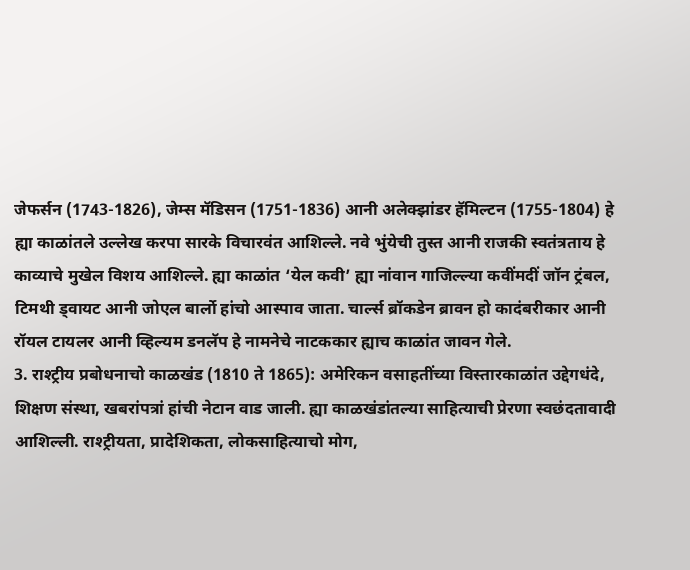जेफर्सन (1743-1826), जेम्स मॅडिसन (1751-1836) आनी अलेक्झांडर हॅमिल्टन (1755-1804) हे ह्या काळांतले उल्लेख करपा सारके विचारवंत आशिल्ले. नवे भुंयेची तुस्त आनी राजकी स्वतंत्रताय हे काव्याचे मुखेल विशय आशिल्ले. ह्या काळांत ‘येल कवी’ ह्या नांवान गाजिल्ल्या कवींमदीं जॉन ट्रंबल, टिमथी ड्वायट आनी जोएल बार्लो हांचो आस्पाव जाता. चार्ल्स ब्रॉकडेन ब्रावन हो कादंबरीकार आनी रॉयल टायलर आनी व्हिल्यम डनलॅप हे नामनेचे नाटककार ह्याच काळांत जावन गेले.
3. राश्ट्रीय प्रबोधनाचो काळखंड (1810 ते 1865): अमेरिकन वसाहतींच्या विस्तारकाळांत उद्देगधंदे, शिक्षण संस्था, खबरांपत्रां हांची नेटान वाड जाली. ह्या काळखंडांतल्या साहित्याची प्रेरणा स्वछंदतावादी आशिल्ली. राश्ट्रीयता, प्रादेशिकता, लोकसाहित्याचो मोग,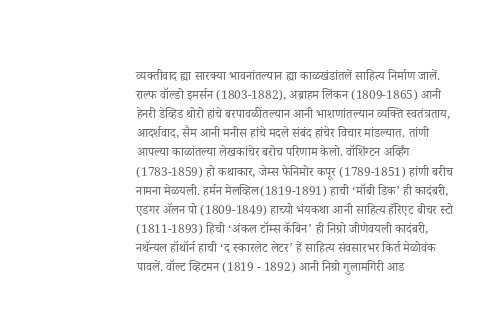व्यक्तीवाद ह्या सारक्या भावनांतल्यान ह्या काळखंडांतलें साहित्य निर्माण जालें. राल्फ वॉल्डो इमर्सन (1803-1882), अब्राहम लिंकन (1809-1865) आनी हेनरी डेव्हिड थोरो हांचे बरपावळींतल्यान आनी भाशणांतल्यान व्यक्ति स्वतंत्रताय, आदर्शवाद, सैम आनी मनीस हांचे मदले संबंद हांचेर विचार मांडल्यात. तांणी आपल्या काळांतल्या लेखकांचेर बरोच परिणाम केलो. वॉशिंग्टन अर्व्हिंग (1783-1859) हो कथाकार, जेम्स फेनिमोर कपूर (1789-1851) हांणी बरीच नामना मेळयली. हर्मन मेलव्हिल(1819-1891) हाची ‘मॉबी डिक’ ही कादंबरी, एडगर ॲलन पो (1809-1849) हाच्यो भंयकथा आनी साहित्य हॅरिएट बीचर स्टो (1811-1893) हिची ‘अंकल टॉम्स कॅबिन’ ही निग्रो जीणेवयली कादंबरी, नथॅन्यल हॉथॉर्न हाची ‘द स्कारलेट लेटर’ हें साहित्य संवसारभर किर्त मेळोवंक पावलें. वॉल्ट व्हिटमन (1819 - 1892) आनी निग्रो गुलामगिरी आड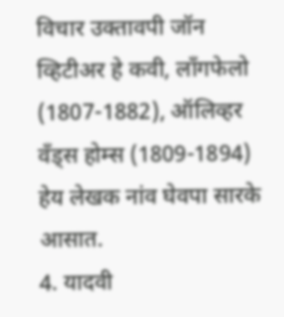विचार उक्तावपी जॉन व्हिटीअर हे कवी, लाँगफेलो (1807-1882), ऑलिव्हर वँड्स होम्स (1809-1894) हेय लेखक नांव घेवपा सारके आसात.
4. यादवी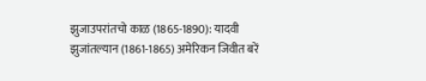झुजाउपरांतचो काळ (1865-1890): यादवी झुजांतल्यान (1861-1865) अमेरिकन जिवीत बरें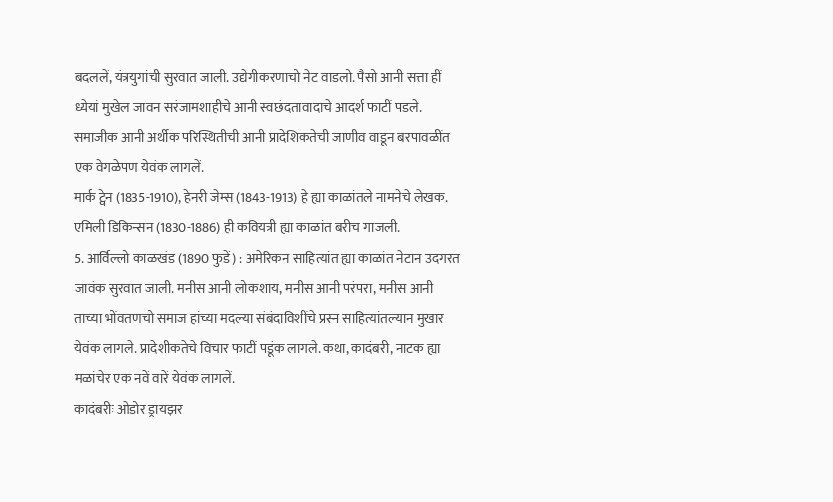बदललें, यंत्रयुगांची सुरवात जाली. उद्येगीकरणाचो नेट वाडलो. पैसो आनी सत्ता हीं ध्येयां मुखेल जावन सरंजामशाहीचे आनी स्वछंदतावादाचे आदर्श फाटीं पडले. समाजीक आनी अर्थीक परिस्थितीची आनी प्रादेशिकतेची जाणीव वाडून बरपावळींत एक वेगळेपण येवंक लागलें.
मार्क ट्वेन (1835-1910), हेनरी जेम्स (1843-1913) हे ह्या काळांतले नामनेचे लेखक. एमिली डिकिन्सन (1830-1886) ही कवियत्री ह्या काळांत बरीच गाजली.
5. आर्विल्लो काळखंड (1890 फुडें) : अमेरिकन साहित्यांत ह्या काळांत नेटान उदगरत जावंक सुरवात जाली. मनीस आनी लोकशाय, मनीस आनी परंपरा, मनीस आनी ताच्या भोंवतणचो समाज हांच्या मदल्या संबंदाविशींचे प्रस्न साहित्यांतल्यान मुखार येवंक लागले. प्रादेशीकतेचे विचार फाटीं पडूंक लागले. कथा, कादंबरी, नाटक ह्या मळांचेर एक नवें वारें येवंक लागलें.
कादंबरीः ओडोर ड्रायझर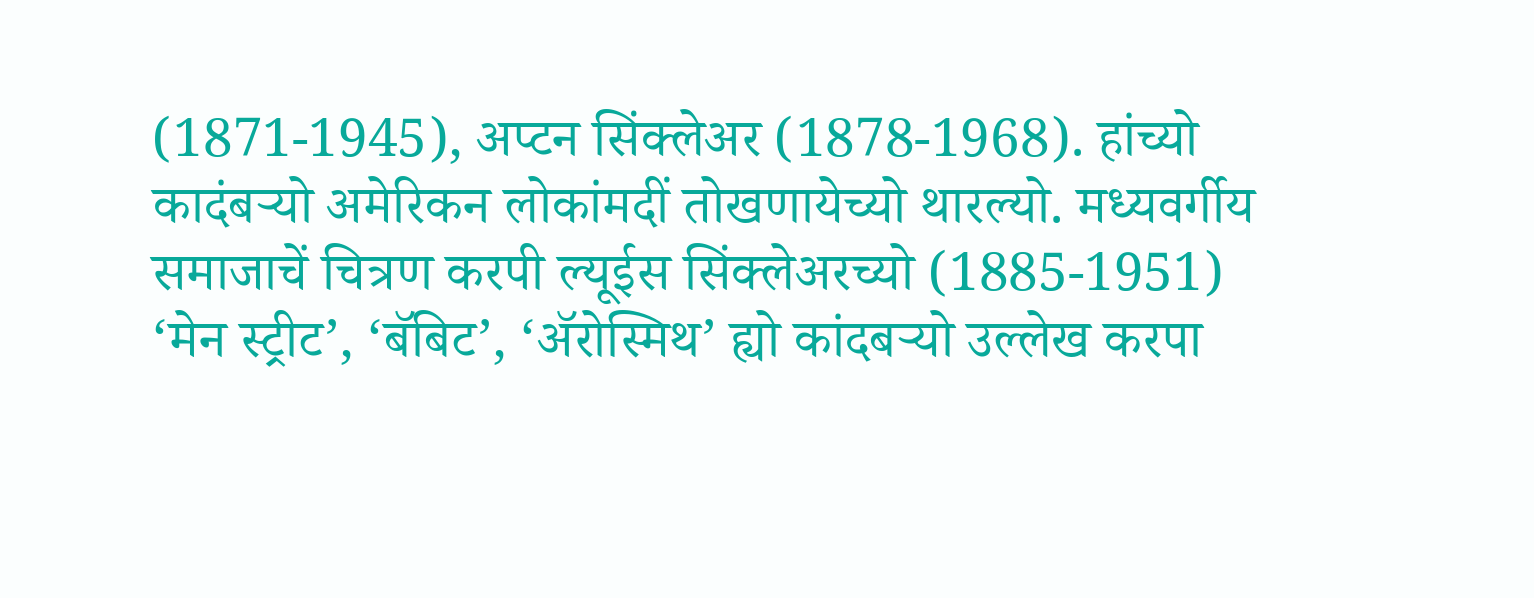(1871-1945), अप्टन सिंक्लेअर (1878-1968). हांच्यो कादंबऱ्यो अमेरिकन लोकांमदीं तोखणायेच्यो थारल्यो. मध्यवर्गीय समाजाचें चित्रण करपी ल्यूईस सिंक्लेअरच्यो (1885-1951) ‘मेन स्ट्रीट’, ‘बॅबिट’, ‘ॲरोस्मिथ’ ह्यो कांदबऱ्यो उल्लेख करपा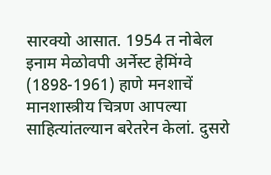सारक्यो आसात. 1954 त नोबेल इनाम मेळोवपी अर्नेस्ट हेमिंग्वे (1898-1961) हाणे मनशाचें मानशास्त्रीय चित्रण आपल्या साहित्यांतल्यान बरेतरेन केलां. दुसरो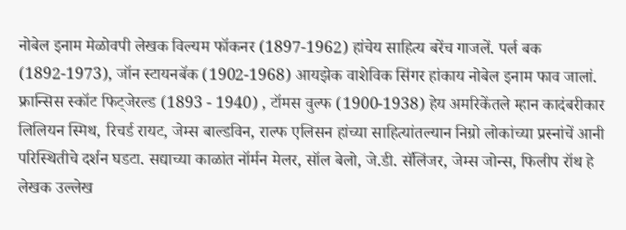नोबेल इनाम मेळोवपी लेखक विल्यम फॉकनर (1897-1962) हांचेय साहित्य बरेंच गाजलें. पर्ल बक (1892-1973), जॉन स्टायनबॅक (1902-1968) आयझेक वाशेविक सिंगर हांकाय नोबेल इनाम फाव जालां. फ्रान्सिस स्कॉट फिट्जेरल्ड (1893 - 1940) , टॉमस वुल्फ (1900-1938) हेय अमरिकेंतले म्हान कादंबरीकार लिलियन स्मिथ, रिचर्ड रायट, जेम्स बाल्डविन, राल्फ एलिसन हांच्या साहित्यांतल्यान निग्रो लोकांच्या प्रस्नांचें आनी परिस्थितीचे दर्शन घडटा. सद्याच्या काळांत नॉर्मन मेलर, सॉल बेलो, जे.डी. सॅलिंजर, जेम्स जोन्स, फिलीप रॉथ हे लेखक उल्लेख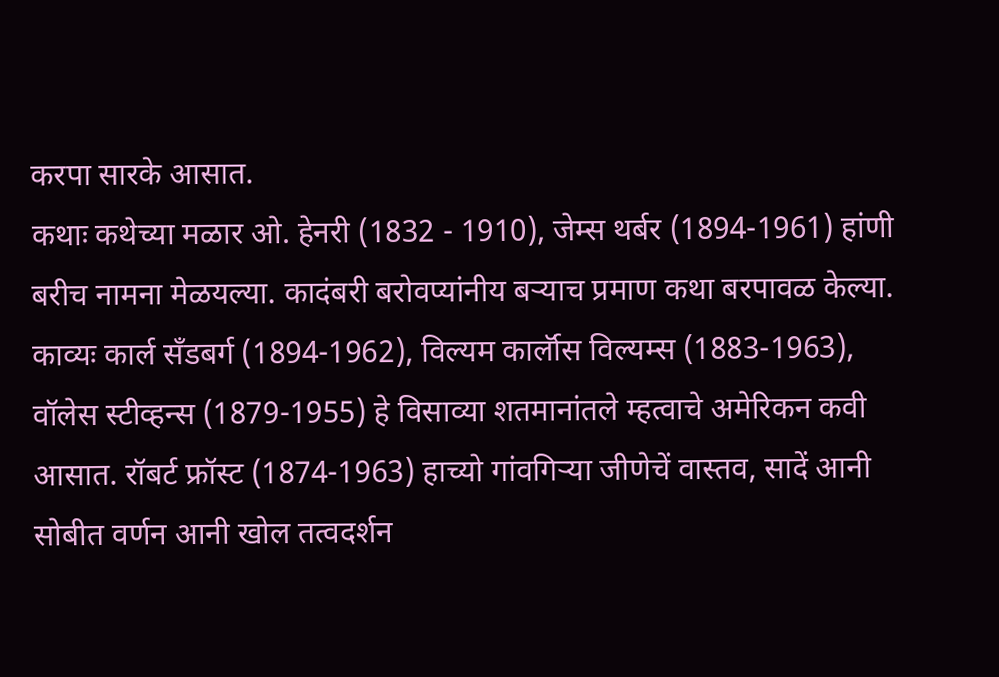करपा सारके आसात.
कथाः कथेच्या मळार ओ. हेनरी (1832 - 1910), जेम्स थर्बर (1894-1961) हांणी बरीच नामना मेळयल्या. कादंबरी बरोवप्यांनीय बऱ्याच प्रमाण कथा बरपावळ केल्या.
काव्यः कार्ल सँडबर्ग (1894-1962), विल्यम कार्लॉस विल्यम्स (1883-1963), वॉलेस स्टीव्हन्स (1879-1955) हे विसाव्या शतमानांतले म्हत्वाचे अमेरिकन कवी आसात. रॉबर्ट फ्रॉस्ट (1874-1963) हाच्यो गांवगिऱ्या जीणेचें वास्तव, सादें आनी सोबीत वर्णन आनी खोल तत्वदर्शन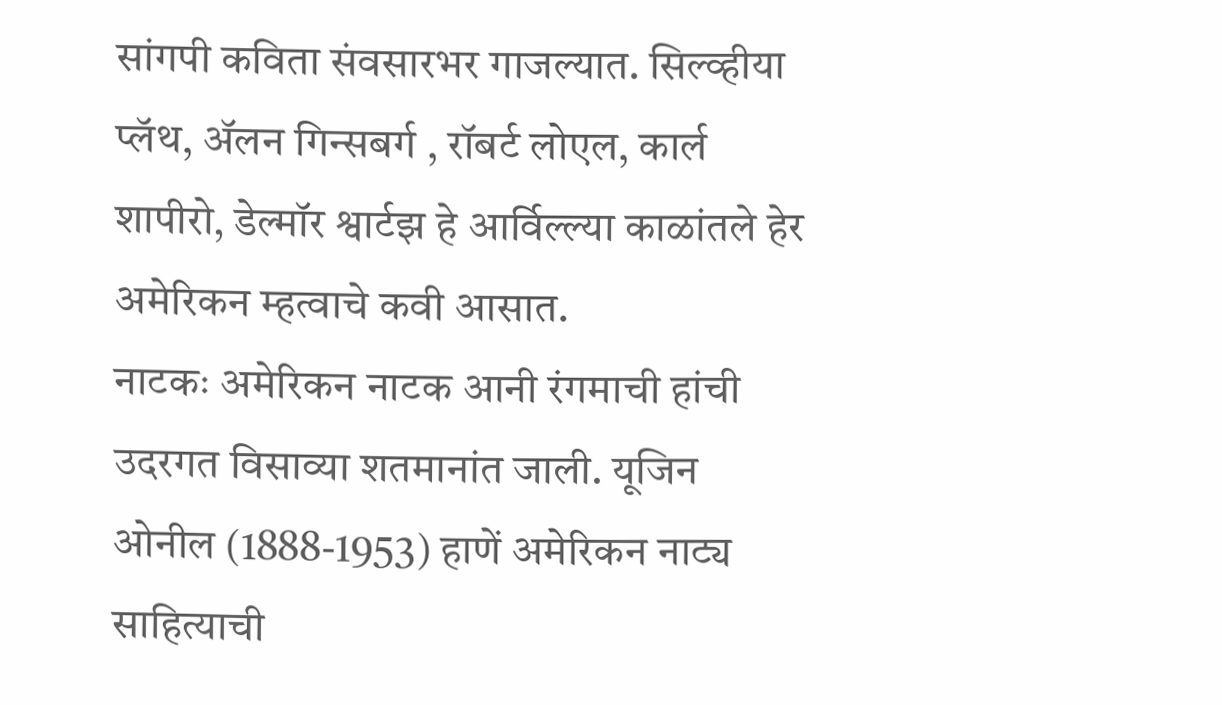सांगपी कविता संवसारभर गाजल्यात. सिल्व्हीया प्लॅथ, ॲलन गिन्सबर्ग , रॉबर्ट लोएल, कार्ल शापीरो, डेल्मॉर श्वार्टझ हे आर्विल्ल्या काळांतले हेर अमेरिकन म्हत्वाचे कवी आसात.
नाटकः अमेरिकन नाटक आनी रंगमाची हांची उदरगत विसाव्या शतमानांत जाली. यूजिन ओनील (1888-1953) हाणें अमेरिकन नाट्य साहित्याची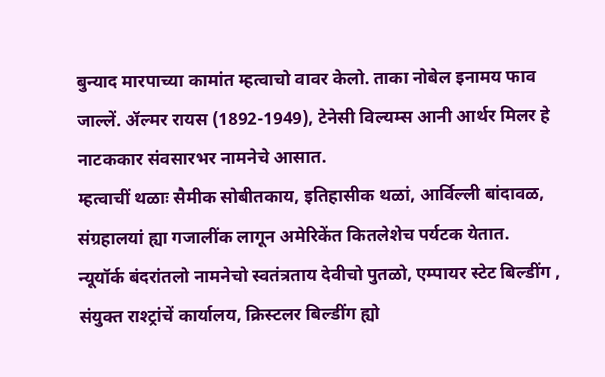बुन्याद मारपाच्या कामांत म्हत्वाचो वावर केलो. ताका नोबेल इनामय फाव जाल्लें. ॲल्मर रायस (1892-1949), टेनेसी विल्यम्स आनी आर्थर मिलर हे नाटककार संवसारभर नामनेचे आसात.
म्हत्वाचीं थळाः सैमीक सोबीतकाय, इतिहासीक थळां, आर्विल्ली बांदावळ, संग्रहालयां ह्या गजालींक लागून अमेरिकेंत कितलेशेच पर्यटक येतात.
न्यूयॉर्क बंदरांतलो नामनेचो स्वतंत्रताय देवीचो पुतळो, एम्पायर स्टेट बिल्डींग , संयुक्त राश्ट्रांचें कार्यालय, क्रिस्टलर बिल्डींग ह्यो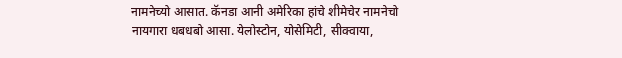नामनेच्यो आसात. कॅनडा आनी अमेरिका हांचे शीमेचेर नामनेचो नायगारा धबधबो आसा. येलोस्टोन, योसेमिटी, सीक्वाया,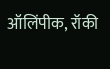ऑलिंपीक, रॉकी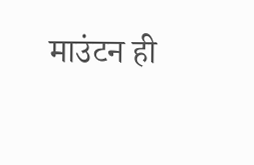माउंटन ही